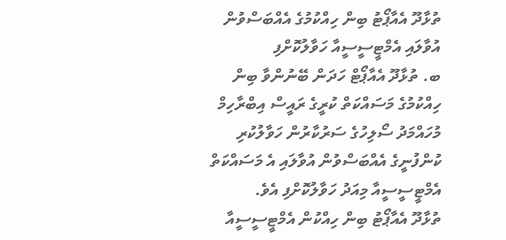ތުޅާދޫ އެއާޕޯޓު ބިން ހިއްކުމުގެ އެއްބަސްވުން އުވާލައި އެމްޓީސީސީއާ ހަވާލުކޮށްފި
ބ. ތުޅާދޫ އެއާޕޯޓް ހަދަން ބޭނުންވާ ބިން ހިއްކުމުގެ މަސައްކަތް ކުރީގެ ރައީސް އިބްރާހިމް މުހައްމަދު ސޯލިހުގެ ސަރުކާރުން ހަވާލުކުރި ކުންފުނީގެ އެއްބަސްވުން އުވާލައި އެ މަސައްކަތް އެމްޓީސީސީއާ މިއަދު ހަވާލުކޮށްފި އެވެ.
ތުޅާދޫ އެއާޕޯޓު ބިން ހިއްކުން އެމްޓީސީސީއާ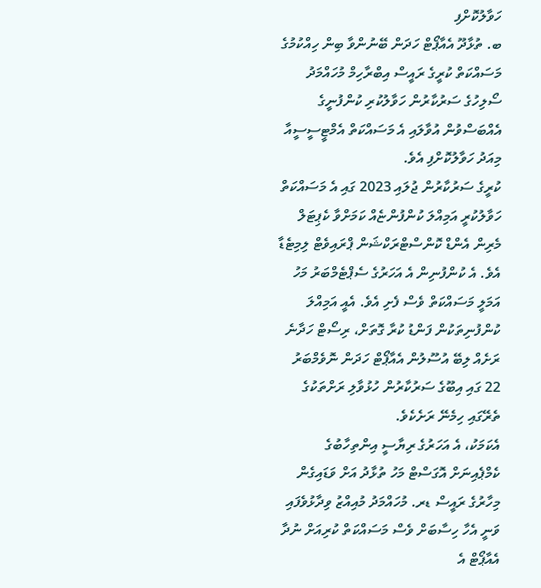ހަވާލުކޮށްފި
ބ. ތުޅާދޫ އެއާޕޯޓް ހަދަން ބޭނުންވާ ބިން ހިއްކުމުގެ މަސައްކަތް ކުރީގެ ރައީސް އިބްރާހިމް މުހައްމަދު ސޯލިހުގެ ސަރުކާރުން ހަވާލުކުރި ކުންފުނީގެ އެއްބަސްވުން އުވާލައި އެ މަސައްކަތް އެމްޓީސީސީއާ މިއަދު ހަވާލުކޮށްފި އެވެ.
ކުރީގެ ސަރުކާރުން ޖުލައި 2023 ގައި އެ މަސައްކަތް ހަވާލުކުރީ އަމިއްލަ ކުންފުންޏެއް ކަމަށްވާ ކެޕިޓަލް މެރިން އެންޑް ކޮންސްޓްރަކްޝަން ޕްރައިވެޓް ލިމިޓެޑާ އެވެ. އެ ކުންފުނިން އެ އަހަރުގެ ސެޕްޓެމްބަރު މަހު އަމަލީ މަސައްކަތް ވެސް ފެށި އެވެ. އެއީ އަމިއްލަ ކުންފުނިތަކުން ފަންޑު ކުރާ ގޮތަށް، ރިސޯޓް ހަދާނެ ރަށެއް ލިބޭ އުސޫލުން އެއާޕޯޓް ހަދަން ނޮވެމްބަރު 22 ގައި އިބޫގެ ސަރުކާރުން ހުޅުވާލި ރަށްތަކުގެ ތެރޭގައި ހިމެނޭ ރަށެކެވެ.
އެކަމަކު، އެ އަހަރުގެ ރިޔާސީ އިންތިހާބުގެ ކެމްޕެއިނަށް އޮގަސްޓް މަހު ތުޅާދު އަށް ވަޑައިގެން މިހާރުގެ ރައީސް ޑރ. މުހައްމަދު މުއިއްޒު ވިދާޅުވެފައި ވަނީ އެހާ ހިސާބަށް ވެސް މަސައްކަތް ކުރިއަށް ނުދާ އެއާޕޯޓް އެ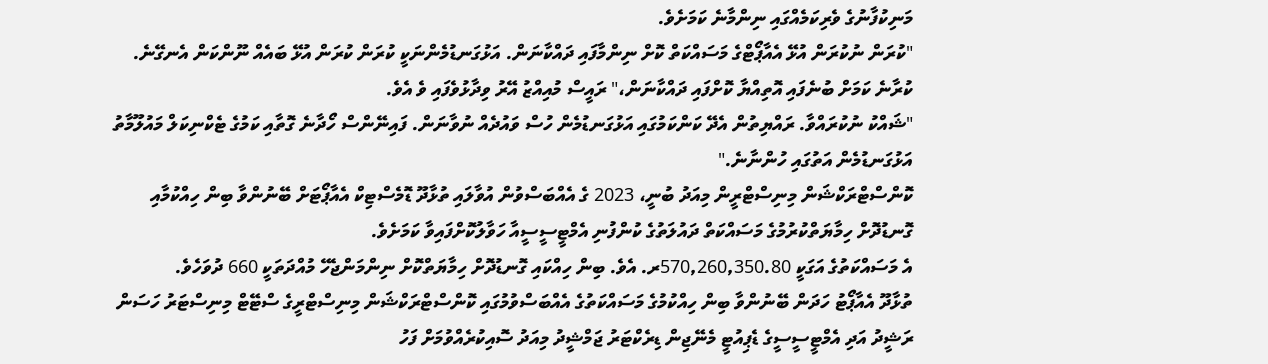މަނިކުފާނުގެ ވެރިކަމެއްގައި ނިންމާނެ ކަމަށެވެ.
"ކުރަން ނުކުރަން އުޅޭ އެއާޕޯޓްގެ މަސައްކަތް ކޮށް ނިންމާފައި ދައްކާނަން. އަޅުގަނޑުމެންނަކީ ކުރަން ކުރަން އުޅޭ ބައެއް ނޫންކަން އެނގޭނެ. ކުރާނެ ކަމަށް ބުނެފައި އޮތިއްޔާ ކޮށްފައި ދައްކާނަން،" ރައީސް މުއިއްޒު އޭރު ވިދާޅުވެފައި ވެ އެވެ.
"ޝައްކު ނުކުރައްވާ. ރައްޔިތުން އެދޭ ކަންކަމުގައި އަޅުގަނޑުމެން ހުސް ވައުދެއް ނުވާނަން. ފައިނޭންސް ހޯދާނެ ގޮތާއި ކަމުގެ ޓެކްނިކަލް މައުލޫމާތު އަޅުގަނޑުމެން އަތުގައި ހުންނާނެ."
ކޮންސްޓްރަކްޝަން މިނިސްޓްރީން މިއަދު ބުނީ، 2023 ގެ އެއްބަސްވުން އުވާލައި ތުޅާދޫ ޑޮމެސްޓިކް އެއާޕޯޓަށް ބޭނުންވާ ބިން ހިއްކުމާއި ގޮނޑުދޮށް ހިމާޔަތްކުރުމުގެ މަސައްކަތް ދައުލަތުގެ ކުންފުނި އެމްޓީސީސީއާ ހަވާލުކޮށްފައިވާ ކަމަށެވެ.
އެ މަސައްކަތުގެ އަގަކީ 570,260,350.80ރ. އެވެ. ބިން ހިއްކައި ގޮނޑުދޮށް ހިމާޔަތްކޮށް ނިންމަންޖެހޭ މުއްދަތަކީ 660 ދުވަހެވެ.
ތުޅާދޫ އެއާޕޯޓު ހަދަން ބޭނުންވާ ބިން ހިއްކުމުގެ މަސައްކަތުގެ އެއްބަސްވުމުގައި ކޮންސްޓްރަކްޝަން މިނިސްޓްރީގެ ސްޓޭޓް މިނިސްޓަރު ހަސަން ރަޝީދު އަދި އެމްޓީސީސީގެ ޑެޕިއުޓީ މެނޭޖިން ޑިރެކްޓަރު ޖަމްޝީދު މިއަދު ސޮއިކުރެއްވުމަށް ފަހު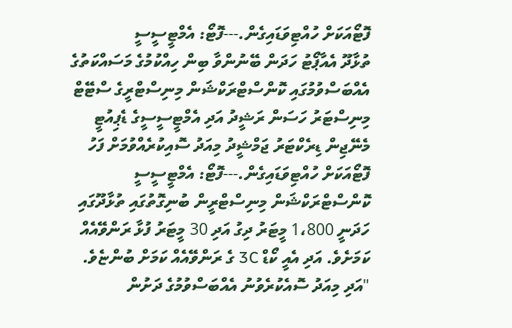ފޮޓޯއަކަށް ހުއްޓިވަޑައިގެން.---ފޮޓޯ: އެމްޓީސީސީ
ތުޅާދޫ އެއާޕޯޓު ހަދަން ބޭނުންވާ ބިން ހިއްކުމުގެ މަސައްކަތުގެ އެއްބަސްވުމުގައި ކޮންސްޓްރަކްޝަން މިނިސްޓްރީގެ ސްޓޭޓް މިނިސްޓަރު ހަސަން ރަޝީދު އަދި އެމްޓީސީސީގެ ޑެޕިއުޓީ މެނޭޖިން ޑިރެކްޓަރު ޖަމްޝީދު މިއަދު ސޮއިކުރެއްވުމަށް ފަހު ފޮޓޯއަކަށް ހުއްޓިވަޑައިގެން.---ފޮޓޯ: އެމްޓީސީސީ
ކޮންސްޓްރަކްޝަން މިނިސްޓްރީން ބުނިގޮތުގައި ތުޅާދޫގައި ހަދަނީ 1،800 މީޓަރު ދިގު އަދި 30 މީޓަރު ފުޅާ ރަންވޭއެއް ކަމަށެވެ. އަދި އެއީ ކޯޑް 3C ގެ ރަންވޭއެއް ކަމަށް ބުންޏެވެ.
"އަދި މިއަދު ސޮއެކުރެވުނު އެއްބަސްވުމުގެ ދަށުން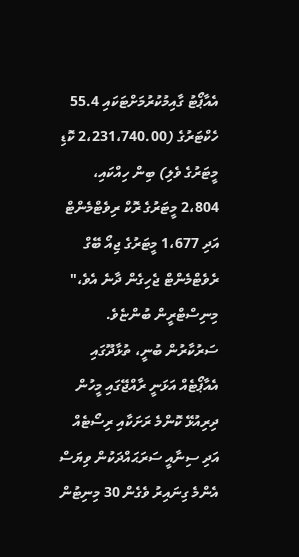އެއާޕޯޓު ގާއިމުކުރުމަށްޓަކައި 55.4 ހެކްޓަރުގެ (2،231،740.00 ކޮޑި މީޓަރުގެ ވެލި) ބިން ހިއްކައި، 2،804 މީޓަރުގެ ރޮކް ރިވެޓްމެންޓް އަދި 1،677 މީޓަރުގެ ޖިއޯ ބޭގް ރެވެޓްމެންޓް ޖެހިގެން ދާނެ އެވެ،" މިނިސްޓްރީން ބުންޏެވެ.
ސަރުކާރުން ބުނީ، ތުޅާދޫގައި އެއާޕޯޓެއް އަޅަނީ ރާއްޖޭގައި މީހުން ދިރިއުޅޭ ކޮންމެ ރަށަކާއި ރިސޯޓެއް އަދި ސިނާއީ ސަރަޙައްދަކުން ވިޔަސް އެންމެ ގިނައިރު ވެގެން 30 މިނިޓުން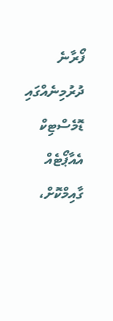ފޯރާނެ ދުރުމިނެއްގައި ޑޮމެސްޓިކް އެއާޕޯޓެއް ގާއިމްކޮށް،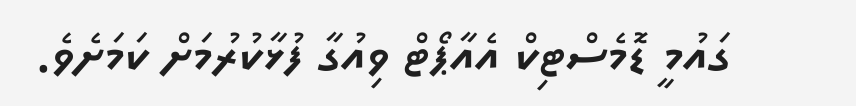ގައުމީ ޑޮމެސްޓިކް އެއާޕޯޓް ވިއުގާ ފުޅާކުރުމަށް ކަމަށެވެ.